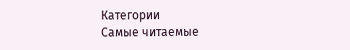Категории
Самые читаемые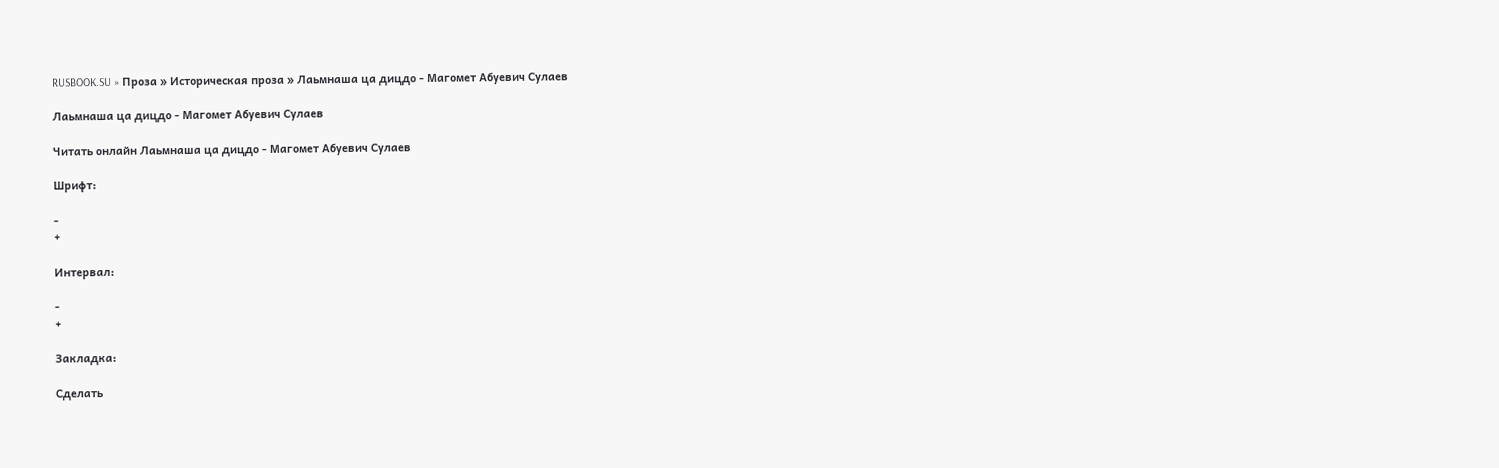RUSBOOK.SU » Проза » Историческая проза » Лаьмнаша ца дицдо - Магомет Абуевич Сулаев

Лаьмнаша ца дицдо - Магомет Абуевич Сулаев

Читать онлайн Лаьмнаша ца дицдо - Магомет Абуевич Сулаев

Шрифт:

-
+

Интервал:

-
+

Закладка:

Сделать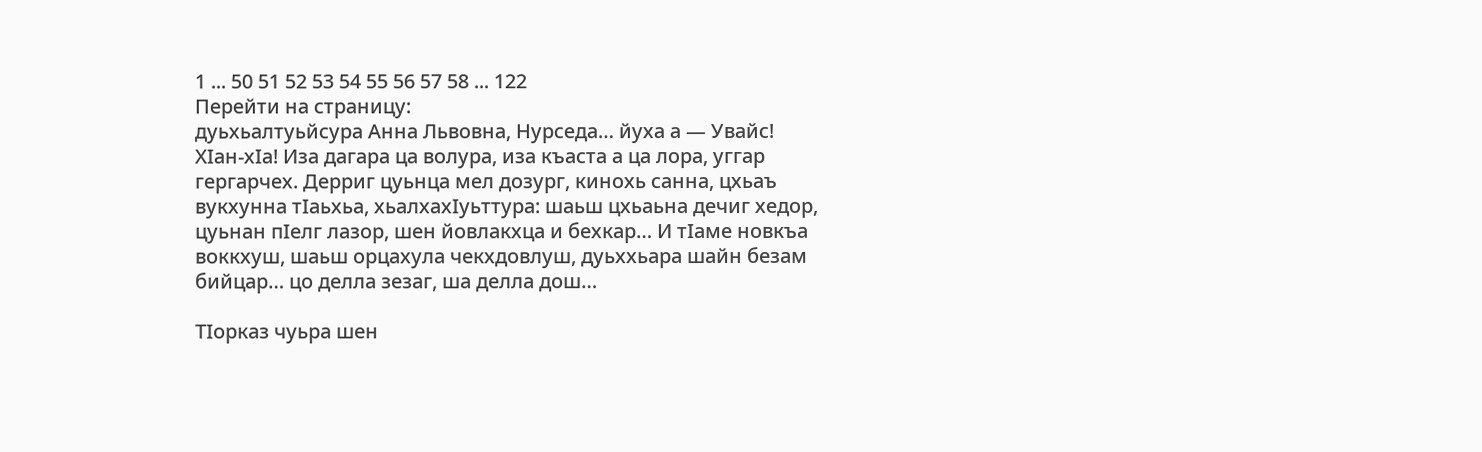1 ... 50 51 52 53 54 55 56 57 58 ... 122
Перейти на страницу:
дуьхьалтуьйсура Анна Львовна, Нурседа… йуха а — Увайс! ХIан-хIа! Иза дагара ца волура, иза къаста а ца лора, уггар гергарчех. Дерриг цуьнца мел дозург, кинохь санна, цхьаъ вукхунна тIаьхьа, хьалхахIуьттура: шаьш цхьаьна дечиг хедор, цуьнан пIелг лазор, шен йовлакхца и бехкар… И тIаме новкъа воккхуш, шаьш орцахула чекхдовлуш, дуьххьара шайн безам бийцар… цо делла зезаг, ша делла дош…

ТIорказ чуьра шен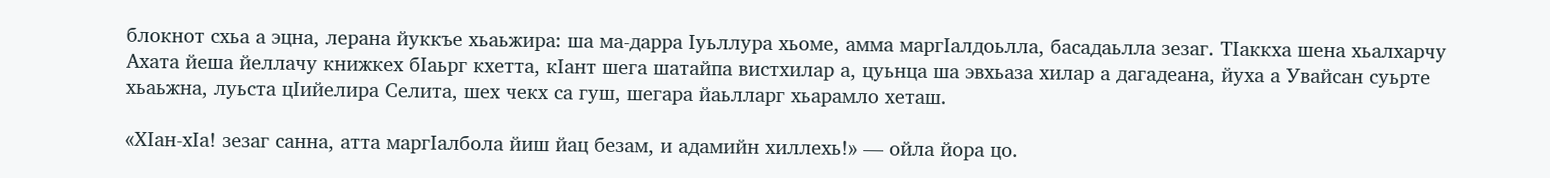блокнот схьа а эцна, лерана йуккъе хьаьжира: ша ма-дарра Iуьллура хьоме, амма маргIалдоьлла, басадаьлла зезаг. ТIаккха шена хьалхарчу Ахата йеша йеллачу книжкех бIаьрг кхетта, кIант шега шатайпа вистхилар а, цуьнца ша эвхьаза хилар а дагадеана, йуха а Увайсан суьрте хьаьжна, луьста цIийелира Селита, шех чекх са гуш, шегара йаьлларг хьарамло хеташ.

«ХIан-хIа! зезаг санна, атта маргIалбола йиш йац безам, и адамийн хиллехь!» — ойла йора цо.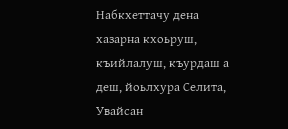Набкхеттачу дена хазарна кхоьруш, къийлалуш, къурдаш а деш, йоьлхура Селита, Увайсан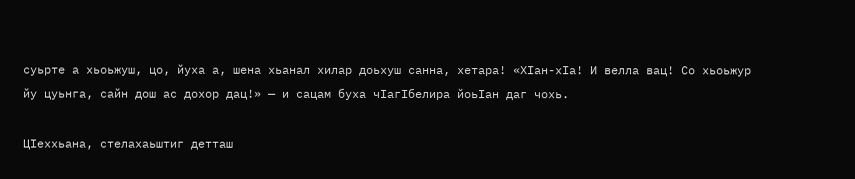суьрте а хьоьжуш, цо, йуха а, шена хьанал хилар доьхуш санна, хетара! «ХIан-хIа! И велла вац! Со хьоьжур йу цуьнга, сайн дош ас дохор дац!» — и сацам буха чIагIбелира йоьIан даг чохь.

ЦIеххьана, стелахаьштиг детташ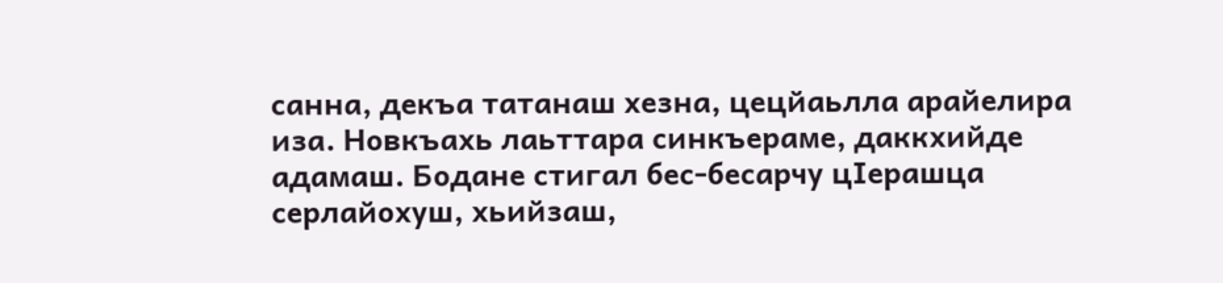санна, декъа татанаш хезна, цецйаьлла арайелира иза. Новкъахь лаьттара синкъераме, даккхийде адамаш. Бодане стигал бес-бесарчу цIерашца серлайохуш, хьийзаш,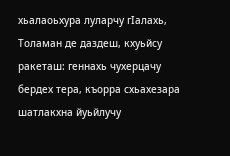хьалаоьхура луларчу гIалахь, Толаман де даздеш, кхуьйсу ракеташ: геннахь чухерцачу бердех тера, къорра схьахезара шатлакхна йуьйлучу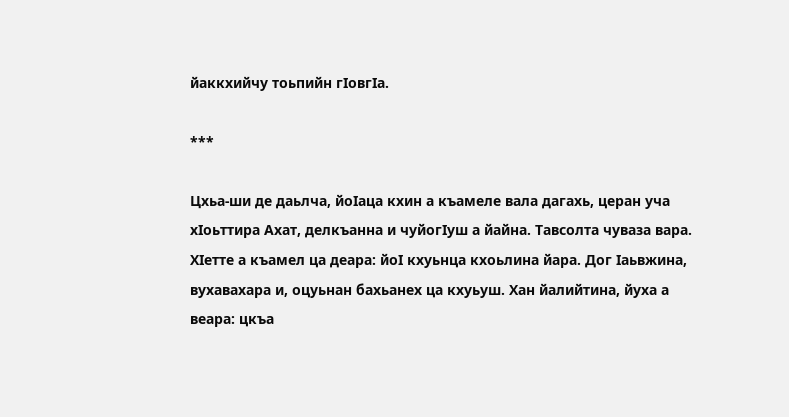йаккхийчу тоьпийн гIовгIа.

***

Цхьа-ши де даьлча, йоIаца кхин а къамеле вала дагахь, церан уча хIоьттира Ахат, делкъанна и чуйогIуш а йайна. Тавсолта чуваза вара. ХIетте а къамел ца деара: йоI кхуьнца кхоьлина йара. Дог Iаьвжина, вухавахара и, оцуьнан бахьанех ца кхуьуш. Хан йалийтина, йуха а веара: цкъа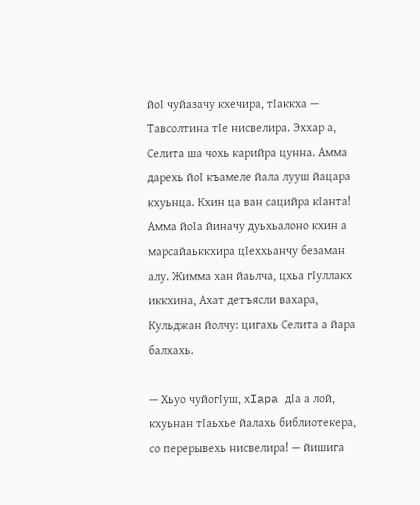йоI чуйазачу кхечира, тIаккха — Тавсолтина тIе нисвелира. Эххар а, Селита ша чохь карийра цунна. Амма дарехь йоI къамеле йала лууш йацара кхуьнца. Кхин ца ван сацийра кIанта! Амма йоIа йиначу дуьхьалоно кхин а марсайаьккхира цIеххьанчу безаман алу. Жимма хан йаьлча, цхьа гIуллакх иккхина, Ахат детъясли вахара, Кульджан йолчу: цигахь Селита а йара балхахь.

— Хьуо чуйогIуш, хIapa дIа а лой, кхуьнан тIаьхье йалахь библиотекера, со перерывехь нисвелира! — йишига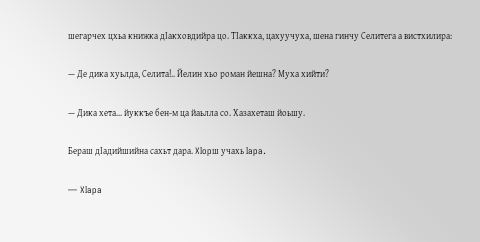шегарчех цхьа книжка дIакховдийра цо. ТIаккха, цахуучуха, шена гинчу Селитега а вистхилира:

— Де дика хуьлда, Селита!.. Йелин хьо роман йешна? Муха хийти?

— Дика хета… йуккъе бен-м ца йаьлла со. Хазахеташ йоьшу.

Бераш дIадийшийна сахьт дара. XIopш учахь Iapa.

— XIapa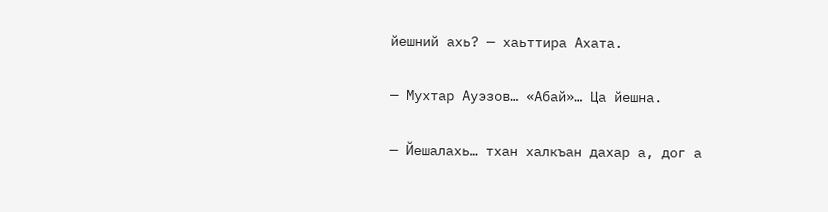йешний ахь? — хаьттира Ахата.

— Мухтар Ауэзов… «Абай»… Ца йешна.

— Йешалахь… тхан халкъан дахар а, дог а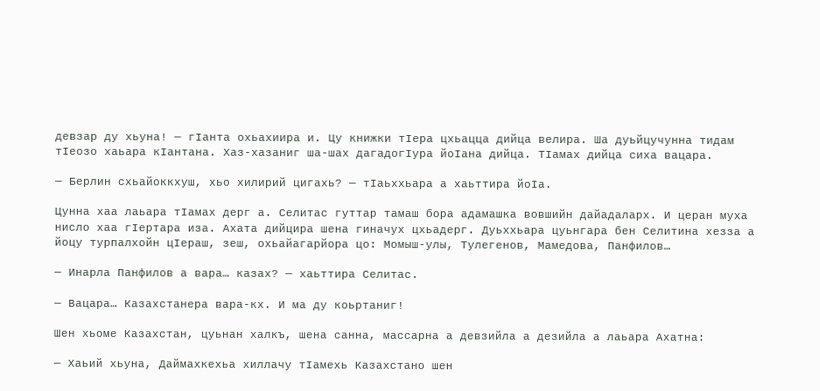девзар ду хьуна! — гIанта охьахиира и. Цу книжки тIера цхьацца дийца велира. Ша дуьйцучунна тидам тIеозо хаьара кIантана. Хаз-хазаниг ша-шах дагадогIура йоIана дийца. ТIамах дийца cиxa вацара.

— Берлин схьайоккхуш, хьо хилирий цигахь? — тIаьххьара а хаьттира йоIа.

Цунна хаа лаьара тIамах дерг а. Селитас гуттар тамаш бора адамашка вовшийн дайадаларх. И церан муха нисло хаа гIертара иза. Ахата дийцира шена гиначух цхьадерг. Дуьххьара цуьнгара бен Селитина хезза а йоцу турпалхойн цIераш, зеш, охьайагарйора цо: Момыш-улы, Тулегенов, Мамедова, Панфилов…

— Инарла Панфилов а вара… казах? — хаьттира Селитас.

— Вацара… Казахстанера вара-кх. И ма ду коьртаниг!

Шен хьоме Казахстан, цуьнан халкъ, шена санна, массарна а девзийла а дезийла а лаьара Ахатна:

— Хаьий хьуна, Даймахкехьа хиллачу тIамехь Казахстано шен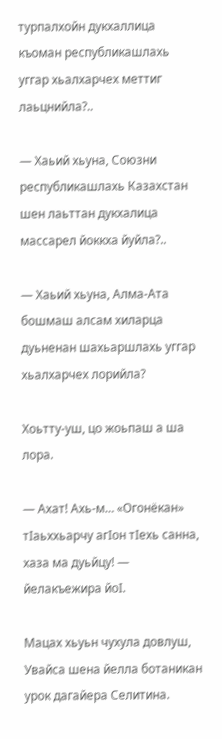турпалхойн дукхаллица къоман республикашлахь уггар хьалхарчех меттиг лаьцнийла?..

— Хаьий хьуна, Союзни республикашлахь Казахстан шен лаьттан дукхалица массарел йоккха йуйла?..

— Хаьий хьуна, Алма-Ата бошмаш алсам хиларца дуьненан шахьаршлахь уггар хьалхарчех лорийла?

Хоьтту-уш, цо жоьпаш а ша лора.

— Ахат! Ахь-м… «Огонёкан» тIаьххьарчу агIон тIехь санна, хаза ма дуьйцу! — йелакъежира йоI.

Мацах хьуьн чухула довлуш, Увайса шена йелла ботаникан урок дагайера Селитина.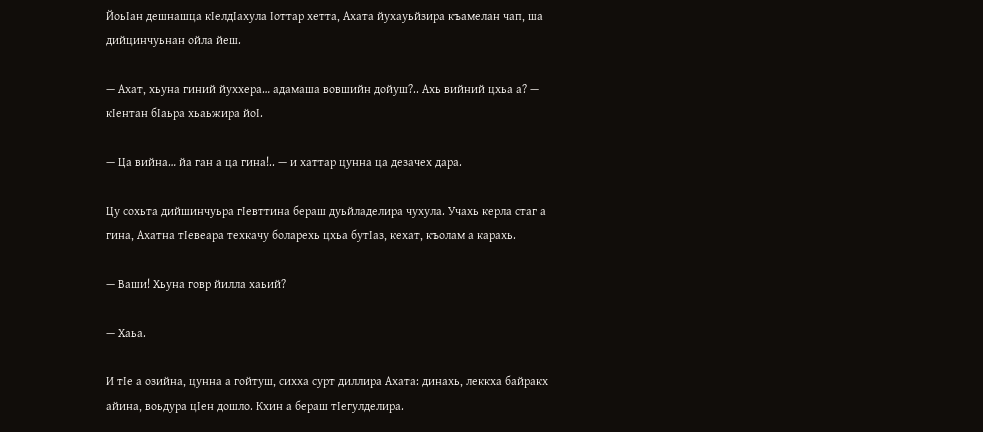ЙоьIан дешнашца кIелдIахула Iоттар хетта, Ахата йухауьйзира къамелан чап, ша дийцинчуьнан ойла йеш.

— Ахат, хьуна гиний йуххера… адамаша вовшийн дойуш?.. Ахь вийний цхьа а? — кIентан бIаьра хьаьжира йоI.

— Ца вийна… йа ган а ца гина!.. — и хаттар цунна ца дезачех дара.

Цу сохьта дийшинчуьра гIевттина бераш дуьйладелира чухула. Учахь керла стаг а гина, Ахатна тIевеара техкачу боларехь цхьа бутIаз, кехат, къолам а карахь.

— Ваши! Хьуна говр йилла хаьий?

— Хаьа.

И тIе а озийна, цунна а гойтуш, сихха сурт диллира Ахата: динахь, леккха байракх айина, воьдура цIен дошло. Кхин а бераш тIегулделира.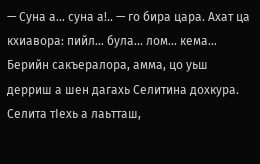— Суна а… суна а!.. — го бира цара. Ахат ца кхиавора: пийл… була… лом… кема… Берийн сакъералора, амма, цо уьш дерриш а шен дагахь Селитина дохкура. Селита тIехь а лаьтташ,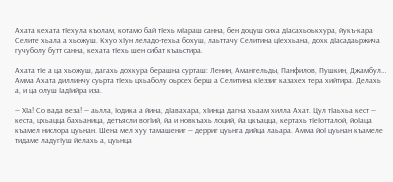Ахата кехата тIехула къолам, котамо бай тIехь мIараш санна, бен доцуш сиха дIасахьоькхура, йукъ-кара Селите хьала а хьожуш. Кхуо хIун леладо-техьа бохуш, лаьттачу Селитина цIеххьана, дохк дIасадаьржича гучуболу бутт санна, кехата тIехь шен сибат къаьстира.

Ахата тIе а ца хьожуш, дагахь дохкура берашна сурташ: Ленин, Амангельды, Панфилов, Пушкин, Джамбул… Амма Ахата диллинчу суьрта тIехь цхьаболу оьрсех берш а Селитина кIеззиг казахех тера хийтира. Делахь а, и ца олуш IадIийра иза.

— ХIа! Со вада веза! — аьлла, Iодика а йина, дIавахара, хIинца дагна хьаам хилла Ахат. Цул тIаьхьа кест — кеста, цхьацца бахьаница, детъясли вогIий, йа и новкъахь лоций, йа цкъацца, кертахь тIеIотталой, йоIаца къамел нислора цуьнан. Шена мел хуу тамашениг — дерриг цуьнга дийца лаьара. Амма йоI цуьнан къамеле тидаме ладугIуш йелахь а, цуьнца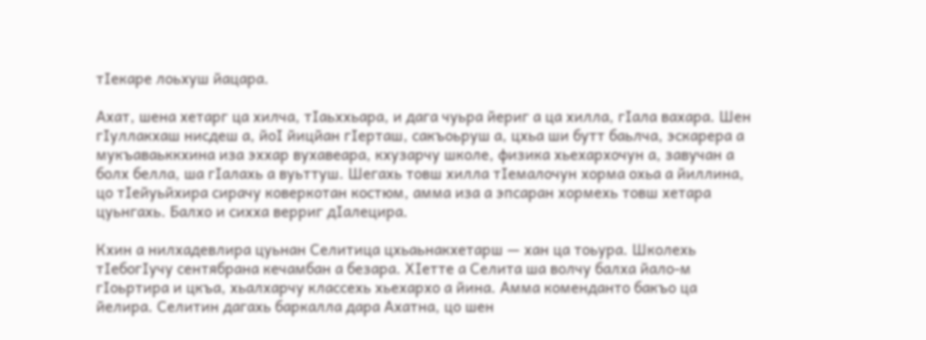тIекаре лоьхуш йацара.

Ахат, шена хетарг ца хилча, тIаьххьара, и дага чуьра йериг а ца хилла, гIала вахара. Шен гIуллакхаш нисдеш а, йоI йицйан гIерташ, сакъоьруш а, цхьа ши бутт баьлча, эскарера а мукъаваьккхина иза эххар вухавеара, кхузарчу школе, физика хьехархочун а, завучан а болх белла, ша гIалахь а вуьттуш. Шегахь товш хилла тIемалочун хорма охьа а йиллина, цо тIейуьйхира сирачу коверкотан костюм, амма иза а эпсаран хормехь товш хетара цуьнгахь. Балхо и сихха верриг дIалецира.

Кхин а нилхадевлира цуьнан Селитица цхьаьнакхетарш — хан ца тоьура. Школехь тIебогIучу сентябрана кечамбан а безара. ХIетте а Селита ша волчу балха йало-м гIоьртира и цкъа, хьалхарчу классехь хьехархо а йина. Амма коменданто бакъо ца йелира. Селитин дагахь баркалла дара Ахатна, цо шен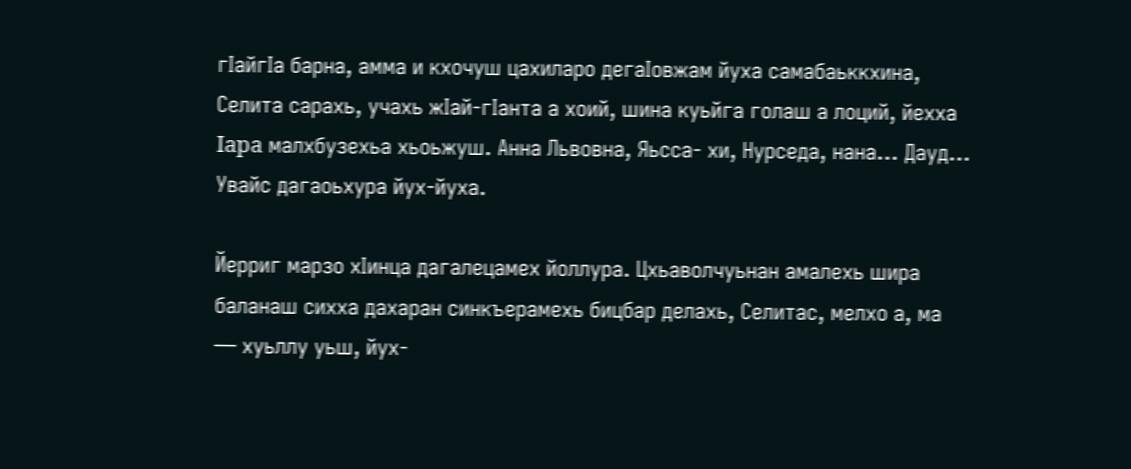гIайгIа барна, амма и кхочуш цахиларо дегаIовжам йуха самабаьккхина, Селита сарахь, учахь жIай-гIанта а хоий, шина куьйга голаш а лоций, йехха Iapa малхбузехьа хьоьжуш. Анна Львовна, Яьсса- хи, Нурседа, нана… Дауд… Увайс дагаоьхура йух-йуха.

Йерриг марзо хIинца дагалецамех йоллура. Цхьаволчуьнан амалехь шира баланаш сихха дахаран синкъерамехь бицбар делахь, Селитас, мелхо а, ма — хуьллу уьш, йух-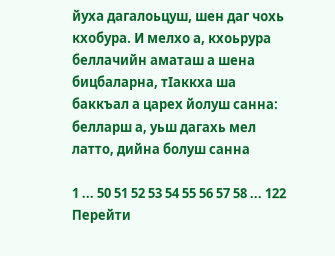йуха дагалоьцуш, шен даг чохь кхобура. И мелхо а, кхоьрура беллачийн аматаш а шена бицбаларна, тIаккха ша баккъал а царех йолуш санна: белларш а, уьш дагахь мел латто, дийна болуш санна

1 ... 50 51 52 53 54 55 56 57 58 ... 122
Перейти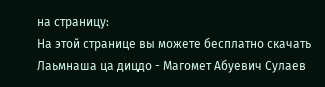на страницу:
На этой странице вы можете бесплатно скачать Лаьмнаша ца дицдо - Магомет Абуевич Сулаев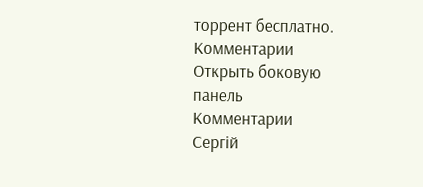торрент бесплатно.
Комментарии
Открыть боковую панель
Комментарии
Сергій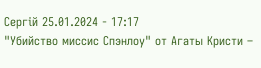Сергій 25.01.2024 - 17:17
"Убийство миссис Спэнлоу" от Агаты Кристи –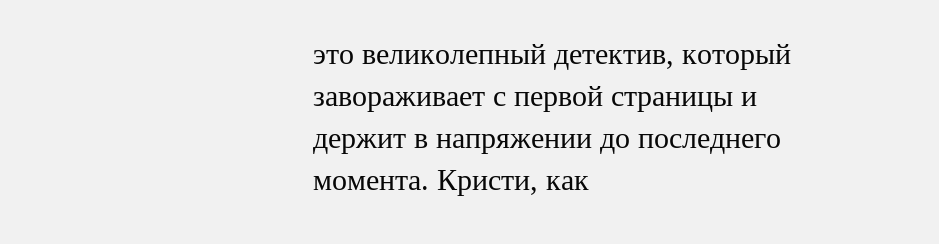это великолепный детектив, который завораживает с первой страницы и держит в напряжении до последнего момента. Кристи, как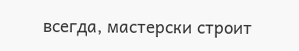всегда, мастерски строит